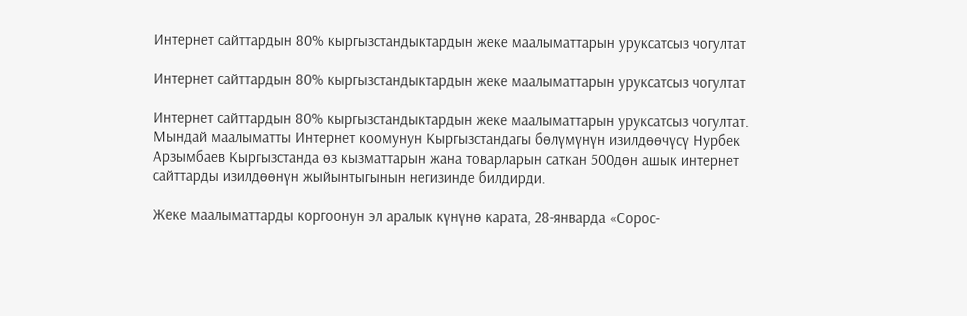Интернет сайттардын 80% кыргызстандыктардын жеке маалыматтарын уруксатсыз чогултат

Интернет сайттардын 80% кыргызстандыктардын жеке маалыматтарын уруксатсыз чогултат

Интернет сайттардын 80% кыргызстандыктардын жеке маалыматтарын уруксатсыз чогултат. Мындай маалыматты Интернет коомунун Кыргызстандагы бөлүмүнүн изилдөөчүсү Нурбек Арзымбаев Кыргызстанда өз кызматтарын жана товарларын саткан 500дөн ашык интернет сайттарды изилдөөнүн жыйынтыгынын негизинде билдирди.

Жеке маалыматтарды коргоонун эл аралык күнүнө карата, 28-январда «Сорос-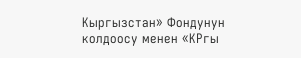Кыргызстан» Фондунун колдоосу менен «КРгы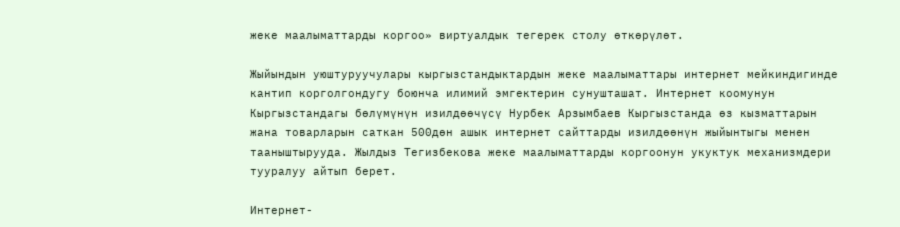жеке маалыматтарды коргоо» виртуалдык тегерек столу өткөрүлөт.

Жыйындын уюштуруучулары кыргызстандыктардын жеке маалыматтары интернет мейкиндигинде кантип корголгондугу боюнча илимий эмгектерин сунушташат. Интернет коомунун Кыргызстандагы бөлүмүнүн изилдөөчүсү Нурбек Арзымбаев Кыргызстанда өз кызматтарын жана товарларын саткан 500дөн ашык интернет сайттарды изилдөөнүн жыйынтыгы менен тааныштырууда. Жылдыз Тегизбекова жеке маалыматтарды коргоонун укуктук механизмдери тууралуу айтып берет.

Интернет-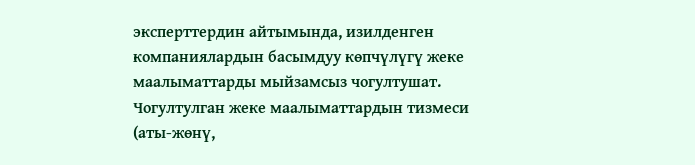эксперттердин айтымында, изилденген компаниялардын басымдуу көпчүлүгү жеке маалыматтарды мыйзамсыз чогултушат. Чогултулган жеке маалыматтардын тизмеси (аты-жөнү,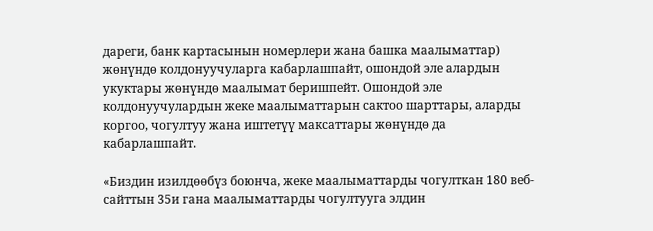дареги, банк картасынын номерлери жана башка маалыматтар) жөнүндө колдонуучуларга кабарлашпайт, ошондой эле алардын укуктары жөнүндө маалымат беришпейт. Ошондой эле колдонуучулардын жеке маалыматтарын сактоо шарттары, аларды коргоо, чогултуу жана иштетүү максаттары жөнүндө да кабарлашпайт.

«Биздин изилдөөбүз боюнча, жеке маалыматтарды чогулткан 180 веб-сайттын 35и гана маалыматтарды чогултууга элдин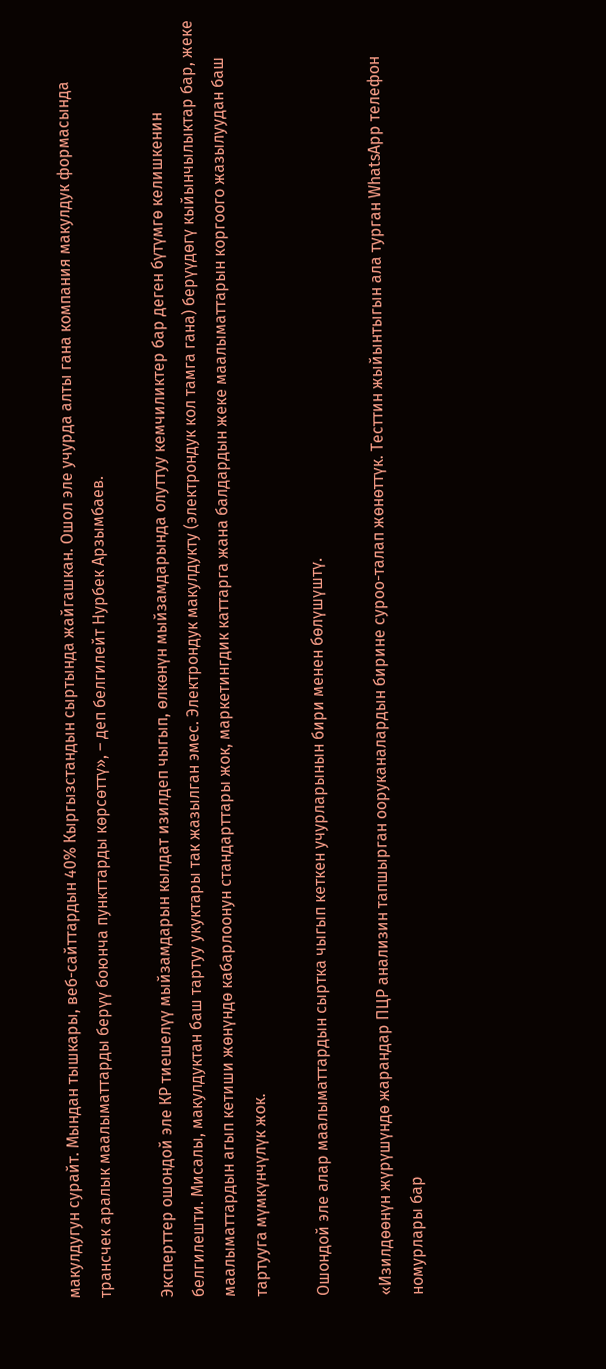макулдугун сурайт. Мындан тышкары, веб-сайттардын 40% Кыргызстандын сыртында жайгашкан. Ошол эле учурда алты гана компания макулдук формасында трансчек аралык маалыматтарды берүү боюнча пункттарды көрсөттү», – деп белгилейт Нурбек Арзымбаев.

Эксперттер ошондой эле КР тиешелүү мыйзамдарын кылдат изилдеп чыгып, өлкөнүн мыйзамдарында олуттуу кемчиликтер бар деген бүтүмгө келишкенин белгилешти. Мисалы, макулдуктан баш тартуу укуктары так жазылган эмес. Электрондук макулдукту (электрондук кол тамга гана) берүүдөгү кыйынчылыктар бар, жеке маалыматтардын агып кетиши жөнүндө кабарлоонун стандарттары жок, маркетингдик каттарга жана балдардын жеке маалыматтарын коргоого жазылуудан баш тартууга мүмкүнчүлүк жок.

Ошондой эле алар маалыматтардын сыртка чыгып кеткен учурларынын бири менен бөлүшүштү.

«Изилдөөнүн жүрүшүндө жарандар ПЦР анализин тапшырган ооруканалардын бирине суроо-талап жөнөттүк. Тесттин жыйынтыгын ала турган WhatsApp телефон номурлары бар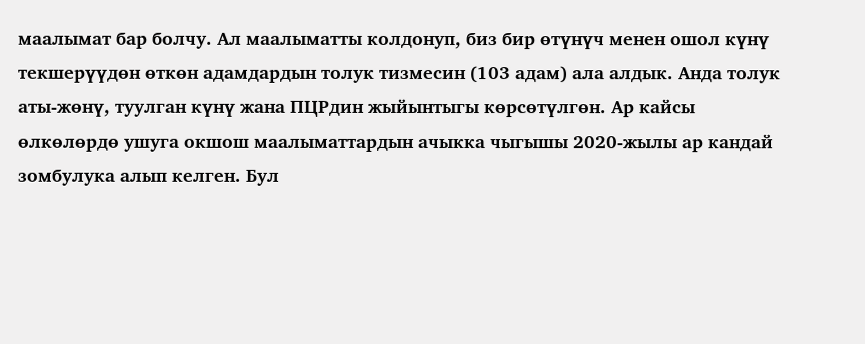маалымат бар болчу. Ал маалыматты колдонуп, биз бир өтүнүч менен ошол күнү текшерүүдөн өткөн адамдардын толук тизмесин (103 адам) ала алдык. Анда толук аты-жөнү, туулган күнү жана ПЦРдин жыйынтыгы көрсөтүлгөн. Ар кайсы өлкөлөрдө ушуга окшош маалыматтардын ачыкка чыгышы 2020-жылы ар кандай зомбулука алып келген. Бул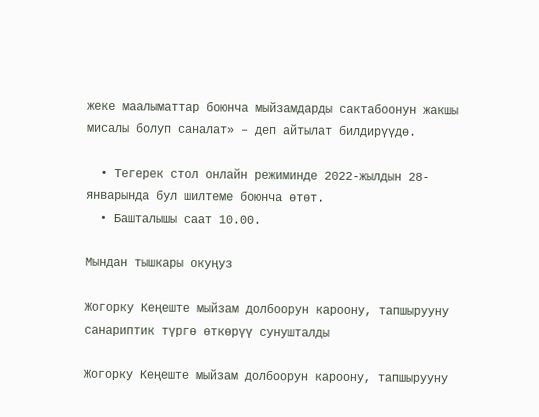жеке маалыматтар боюнча мыйзамдарды сактабоонун жакшы мисалы болуп саналат» – деп айтылат билдирүүдө.

  • Тегерек стол онлайн режиминде 2022-жылдын 28-январында бул шилтеме боюнча өтөт.
  • Башталышы саат 10.00.

Мындан тышкары окуңуз

Жогорку Кеңеште мыйзам долбоорун кароону, тапшырууну санариптик түргө өткөрүү сунушталды

Жогорку Кеңеште мыйзам долбоорун кароону, тапшырууну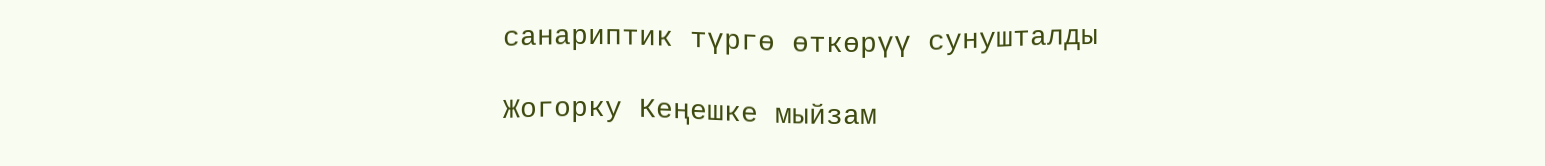санариптик түргө өткөрүү сунушталды

Жогорку Кеңешке мыйзам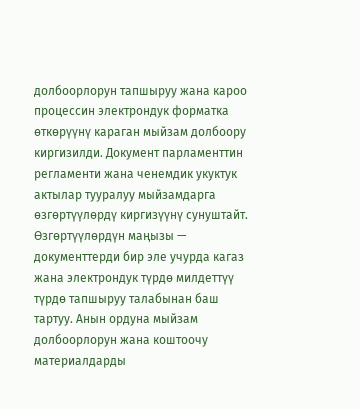долбоорлорун тапшыруу жана кароо процессин электрондук форматка өткөрүүнү караган мыйзам долбоору киргизилди. Документ парламенттин регламенти жана ченемдик укуктук актылар тууралуу мыйзамдарга өзгөртүүлөрдү киргизүүнү сунуштайт. Өзгөртүүлөрдүн маңызы — документтерди бир эле учурда кагаз жана электрондук түрдө милдеттүү түрдө тапшыруу талабынан баш тартуу. Анын ордуна мыйзам долбоорлорун жана коштоочу материалдарды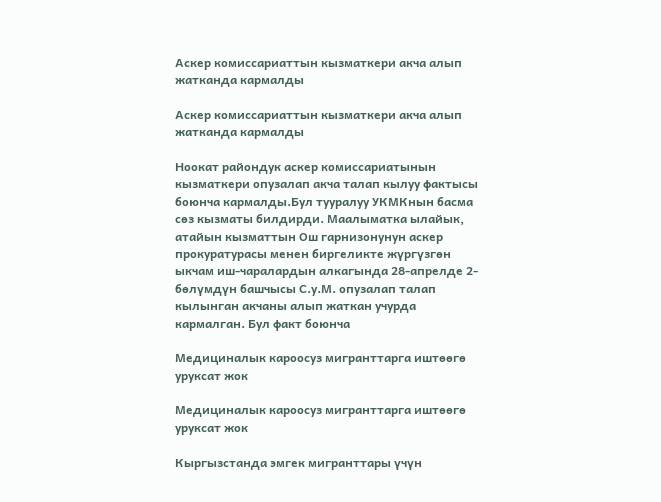Аскер комиссариаттын кызматкери акча алып жатканда кармалды

Аскер комиссариаттын кызматкери акча алып жатканда кармалды

Ноокат райондук аскер комиссариатынын кызматкери опузалап акча талап кылуу фактысы боюнча кармалды.Бул тууралуу УКМКнын басма сөз кызматы билдирди. Маалыматка ылайык, атайын кызматтын Ош гарнизонунун аскер прокуратурасы менен биргеликте жүргүзгөн ыкчам иш-чаралардын алкагында 28-апрелде 2-бөлүмдүн башчысы С.у.М. опузалап талап кылынган акчаны алып жаткан учурда кармалган. Бул факт боюнча

Медициналык кароосуз мигранттарга иштөөгө уруксат жок

Медициналык кароосуз мигранттарга иштөөгө уруксат жок

Кыргызстанда эмгек мигранттары үчүн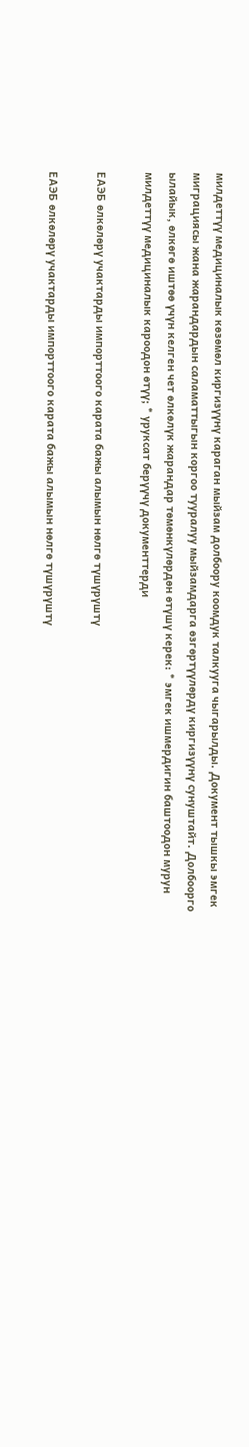милдеттүү медициналык көзөмөл киргизүүнү караган мыйзам долбоору коомдук талкууга чыгарылды. Документ тышкы эмгек миграциясы жана жарандардын саламаттыгын коргоо тууралуу мыйзамдарга өзгөртүүлөрдү киргизүүнү сунуштайт. Долбоорго ылайык, өлкөгө иштөө үчүн келген чет өлкөлүк жарандар төмөнкүлөрдөн өтүшү керек: * эмгек ишмердигин баштоодон мурун милдеттүү медициналык кароодон өтүү; * уруксат берүүчү документтерди

ЕАЭБ өлкөлөрү учактарды импорттоого карата бажы алымын нөлгө түшүрүштү

ЕАЭБ өлкөлөрү учактарды импорттоого карата бажы алымын нөлгө түшүрүштү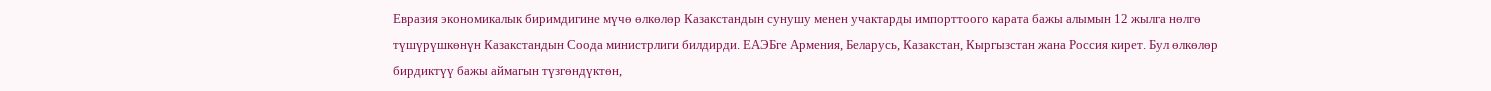Евразия экономикалык биримдигине мүчө өлкөлөр Казакстандын сунушу менен учактарды импорттоого карата бажы алымын 12 жылга нөлгө түшүрүшкөнүн Казакстандын Соода министрлиги билдирди. ЕАЭБге Армения, Беларусь, Казакстан, Кыргызстан жана Россия кирет. Бул өлкөлөр бирдиктүү бажы аймагын түзгөндүктөн,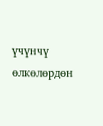үчүнчү өлкөлөрдөн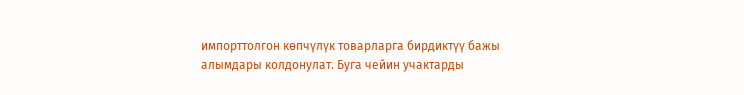импорттолгон көпчүлүк товарларга бирдиктүү бажы алымдары колдонулат. Буга чейин учактарды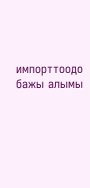импорттоодо бажы алымы